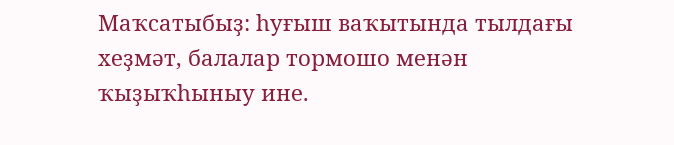Маҡсатыбыҙ: һуғыш ваҡытында тылдағы хеҙмәт, балалар тормошо менән ҡыҙыҡһыныу ине.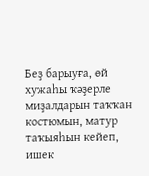Беҙ барыуға, өй хужаһы ҡәҙерле миҙалдарын таҡҡан костюмын, матур таҡыяһын кейеп, ишек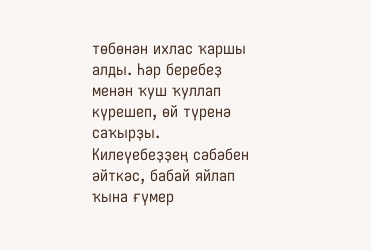төбөнән ихлас ҡаршы алды. Һәр беребеҙ менән ҡуш ҡуллап күрешеп, өй түренә саҡырҙы.
Килеүебеҙҙең сәбәбен әйткәс, бабай яйлап ҡына ғүмер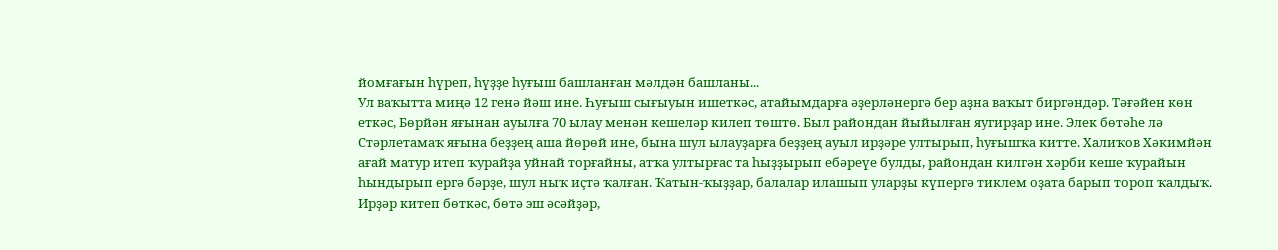йомғағын һүреп, һүҙҙе һуғыш башланған мәлдән башланы...
Ул ваҡытта миңә 12 генә йәш ине. Һуғыш сығыуын ишеткәс, атайымдарға әҙерләнергә бер аҙна ваҡыт биргәндәр. Тәғәйен көн еткәс, Бөрйән яғынан ауылға 70 ылау менән кешеләр килеп төштө. Был райондан йыйылған яугирҙар ине. Элек бөтәһе лә Стәрлетамаҡ яғына беҙҙең аша йөрөй ине, бына шул ылауҙарға беҙҙең ауыл ирҙәре ултырып, һуғышҡа китте. Халиҡов Хәкимйән ағай матур итеп ҡурайҙа уйнай торғайны, атҡа ултырғас та һыҙҙырып ебәреүе булды, райондан килгән хәрби кеше ҡурайын һындырып ергә бәрҙе, шул ныҡ иҫтә ҡалған. Ҡатын-ҡыҙҙар, балалар илашып уларҙы күпергә тиклем оҙата барып тороп ҡалдыҡ.
Ирҙәр китеп бөткәс, бөтә эш әсәйҙәр,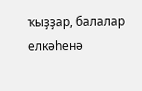ҡыҙҙар, балалар елкәһенә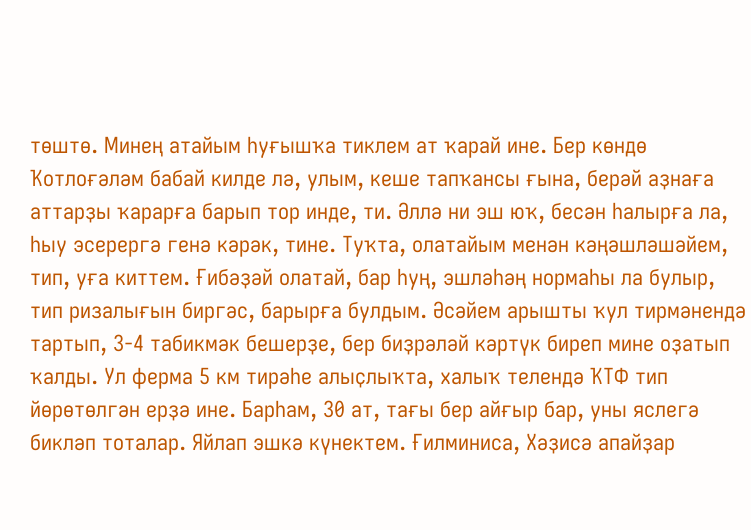төштө. Минең атайым һуғышҡа тиклем ат ҡарай ине. Бер көндө Ҡотлоғәләм бабай килде лә, улым, кеше тапҡансы ғына, берәй аҙнаға аттарҙы ҡарарға барып тор инде, ти. Әллә ни эш юҡ, бесән һалырға ла, һыу эсерергә генә кәрәк, тине. Туҡта, олатайым менән кәңәшләшәйем, тип, уға киттем. Ғибәҙәй олатай, бар һуң, эшләһәң нормаһы ла булыр, тип ризалығын биргәс, барырға булдым. Әсәйем арышты ҡул тирмәнендә тартып, 3-4 табикмәк бешерҙе, бер биҙрәләй кәртүк биреп мине оҙатып ҡалды. Ул ферма 5 км тирәһе алыҫлыҡта, халыҡ телендә ҠТФ тип йөрөтөлгән ерҙә ине. Барһам, 30 ат, тағы бер айғыр бар, уны яслегә бикләп тоталар. Яйлап эшкә күнектем. Ғилминиса, Хәҙисә апайҙар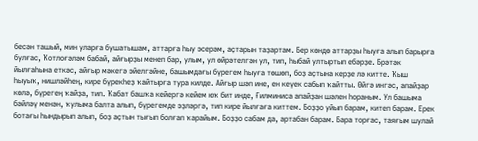бесән ташый, мин уларға бушатышам, аттарға һыу эсерәм, аҫтарын таҙартам. Бер көндө аттарҙы һыуға алып барырға булғас, Ҡотлоғәләм бабай, айғырҙы менеп бар, улым, ул өйрәтелгән ул, тип, һыбай ултыртып ебәрҙе. Брәтәк йылғаһына еткәс, айғыр мәкегә эйелгәйне, башымдағы бүрегем һыуға төшөп, боҙ аҫтына керҙе лә китте. Ҡыш һыуыҡ, нишләйһең, кире бүрекһеҙ ҡайтырға тура килде. Айғыр шәп ине, ен кеүек сабып ҡайтты. Өйгә ингәс, апайҙар көлә, бүрегең ҡайҙа, тип. Ҡабат башҡа кейергә кейем юҡ бит инде, Ғилминиса апайҙан шәлен һораным. Ул башыма бәйләү менән, ҡулыма балта алып, бүрегемде эҙләргә, тип кире йылғаға киттем. Боҙҙо уйып барам, китеп барам. Ерек ботағы һындырып алып, боҙ аҫтын тығып болғап ҡарайым. Боҙҙо сабам да, артабан барам. Бара торғас, таяғым шулай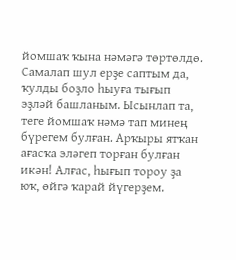йомшаҡ ҡына нәмәгә төртөлдө. Самалап шул ерҙе саптым да, ҡулды боҙло һыуға тығып эҙләй башланым. Ысынлап та, теге йомшаҡ нәмә тап минең бүрегем булған. Арҡыры ятҡан ағасҡа эләгеп торған булған икән! Алғас, һығып тороу ҙа юҡ, өйгә ҡарай йүгерҙем.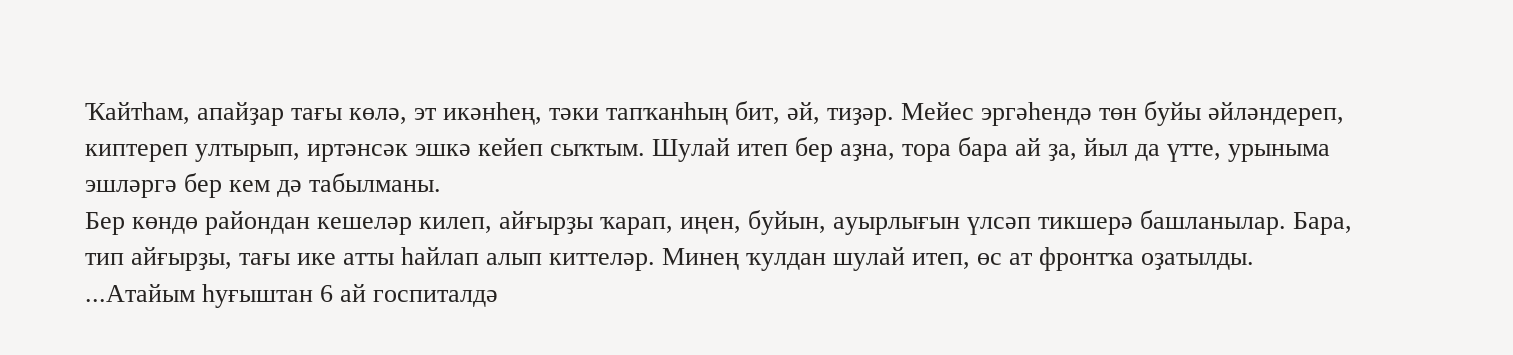Ҡайтһам, апайҙар тағы көлә, эт икәнһең, тәки тапҡанһың бит, әй, тиҙәр. Мейес эргәһендә төн буйы әйләндереп, киптереп ултырып, иртәнсәк эшкә кейеп сыҡтым. Шулай итеп бер аҙна, тора бара ай ҙа, йыл да үтте, урыныма эшләргә бер кем дә табылманы.
Бер көндө райондан кешеләр килеп, айғырҙы ҡарап, иңен, буйын, ауырлығын үлсәп тикшерә башланылар. Бара, тип айғырҙы, тағы ике атты һайлап алып киттеләр. Минең ҡулдан шулай итеп, өс ат фронтҡа оҙатылды.
...Атайым һуғыштан 6 ай госпиталдә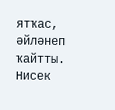ятҡас, әйләнеп ҡайтты. Нисек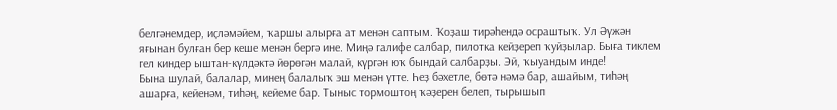белгәнемдер, иҫләмәйем, ҡаршы алырға ат менән саптым. Ҡоҙаш тирәһендә осраштыҡ. Ул Әүжән яғынан булған бер кеше менән бергә ине. Миңә галифе салбар, пилотка кейҙереп ҡуйҙылар. Быға тиклем гел киндер ыштан-күлдәктә йөрөгән малай, күргән юҡ бындай салбарҙы. Эй, ҡыуандым инде!
Бына шулай, балалар, минең балалыҡ эш менән үтте. Һеҙ бәхетле, бөтә нәмә бар, ашайым, тиһәң ашарға, кейенәм, тиһәң, кейеме бар. Тыныс тормоштоң ҡәҙерен белеп, тырышып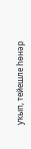уҡып, тейешле һөнәр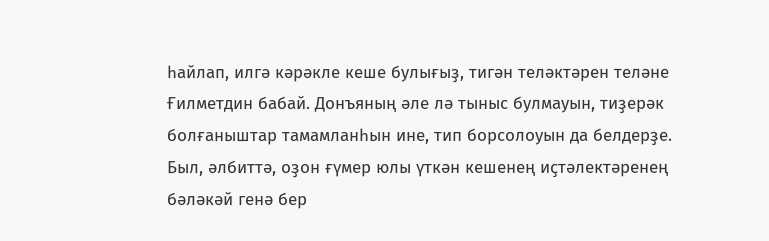һайлап, илгә кәрәкле кеше булығыҙ, тигән теләктәрен теләне Ғилметдин бабай. Донъяның әле лә тыныс булмауын, тиҙерәк болғаныштар тамамланһын ине, тип борсолоуын да белдерҙе.
Был, әлбиттә, оҙон ғүмер юлы үткән кешенең иҫтәлектәренең бәләкәй генә бер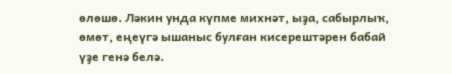өлөшө. Ләкин унда күпме михнәт, ыҙа, сабырлыҡ, өмөт, еңеүгә ышаныс булған кисерештәрен бабай үҙе генә белә.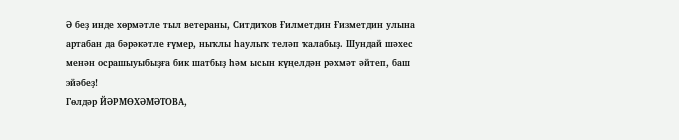Ә беҙ инде хөрмәтле тыл ветераны, Ситдиҡов Ғилметдин Ғизметдин улына артабан да бәрәкәтле ғүмер, ныҡлы һаулыҡ теләп ҡалабыҙ. Шундай шәхес менән осрашыуыбыҙға бик шатбыҙ һәм ысын күңелдән рәхмәт әйтеп, баш эйәбеҙ!
Гөлдәр ЙӘРМӨХӘМӘТОВА,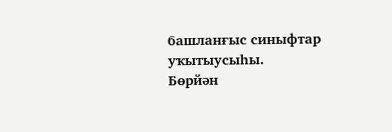башланғыс синыфтар уҡытыусыһы.
Бөрйән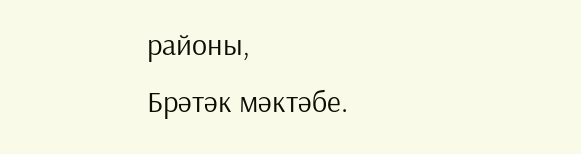районы,
Брәтәк мәктәбе.